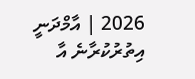2026 | އާމްދަނީ އިތުރުކުރާނެ އާ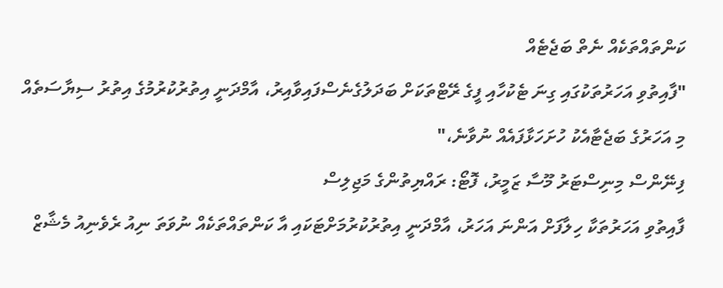ކަންތައްތަކެއް ނެތް ބަޖެޓެއް
"ފާއިތުވި އަހަރުތަކުގައި ގިނަ ޓެކުހާއި ފީގެ ރޭޓްތަކަށް ބަދަލުގެނެސްފައިވާއިރު، އާމްދަނީ އިތުރުކުރުމުގެ އިތުރު ސިޔާސަތެއް މި އަހަރުގެ ބަޖެޓާއެކު ހުށަހަޅާފައެއް ނުވާނެ،"
ފިނޭންސް މިނިސްޓަރު މޫސާ ޒަމީރު، ފޮޓޯ: ރައްޔިތުންގެ މަޖިލިސް
ފާއިތުވި އަހަރުތަކާ ހިލާފަށް އަންނަ އަހަރު، އާމްދަނީ އިތުރުކުރުމަށްޓަކައި އާ ކަންތައްތަކެއް ނުވަތަ ނިއު ރެވެނިއު މެޝާޒް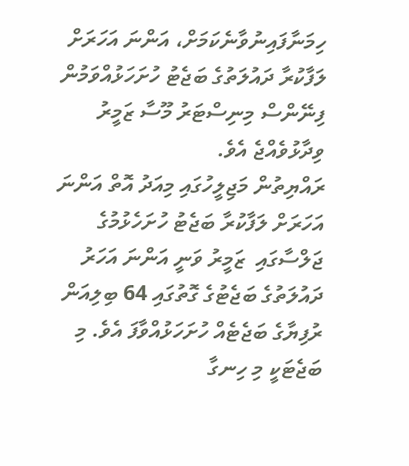ހިމަނާފައިނުވާނެކަމަށް، އަންނަ އަހަރަށް ލަފާކުރާ ދައުލަތުގެ ބަޖެޓު ހުށަހަޅުއްވަމުން ފިނޭންސް މިނިސްޓަރު މޫސާ ޒަމީރު ވިދާޅުވެއްޖެ އެވެ.
ރައްޔިތުން މަޖިލީހުގައި މިއަދު އޮތް އަންނަ އަހަރަށް ލަފާކުރާ ބަޖެޓު ހުށަހެޅުމުގެ ޖަލްސާގައި  ޒަމީރު ވަނީ އަންނަ އަހަރު ދައުލަތުގެ ބަޖެޓުގެ ގޮތުގައި 64 ބިލިއަން ރުފިޔާގެ ބަޖެޓެއް ހުށަހަޅުއްވާފަ އެވެ. މި ބަޖެޓަކީ މި ހިނގާ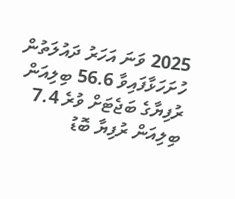2025 ވަނަ އަހަރު ދައުލަތުން ހުށަހަޅާފައިވާ 56.6 ބިލިއަން ރުފިޔާގެ ބަޖެޓަށް ވުރެ 7.4 ބިލިއަން ރުފިޔާ ބޮޑު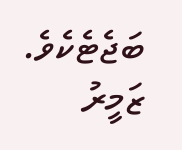ބަޖެޓެކެވެ.
ޒަމީރު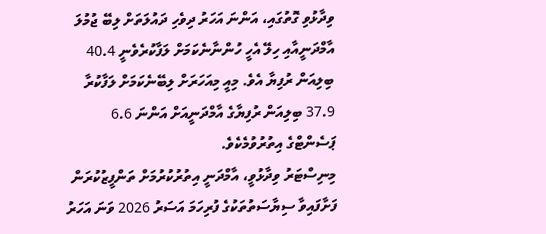ވިދާޅުވި ގޮތުގައި، އަންނަ އަހަރު ދިވެހި ދައުލަތަށް ލިބޭ ޖުމުލަ އާމްދަނީއާއި ހިލޭ އެހީ ހުންނާނެކަމަށް ލަފާކުރެވެނީ 40.4 ބިލިއަން ރުފިޔާ އެވެ. މިއީ މިއަހަރަށް ލިބޭނެކަމަށް ލަފާކުރާ 37.9 ބިލިއަން ރުފިޔާގެ އާމްދަނީއަށް އަންނަ 6.6 ޕަސެންޓްގެ އިތުރުވުމެކެވެ.
މިނިސްޓަރު ވިދާޅުވީ، އާމްދަނީ އިތުރުކުރުމަށް ތަންފީޒުކުރަން ފަށާފައިވާ ސިޔާސަތުތަކުގެ ފުރިހަމަ އަސަރު 2026 ވަނަ އަހަރު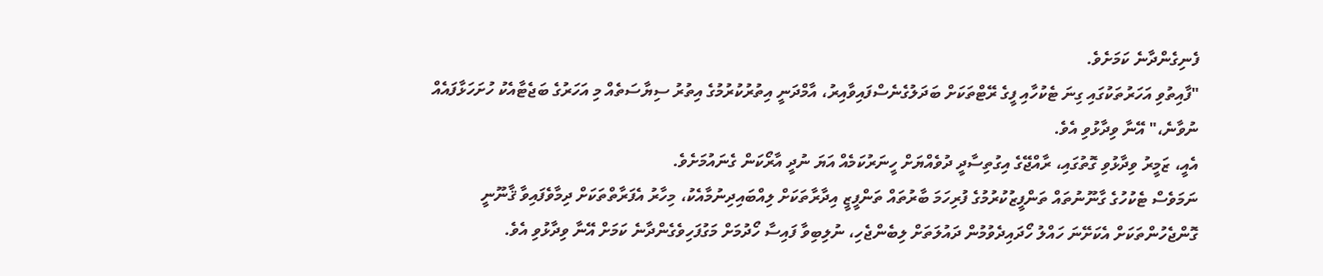ފެނިގެންދާނެ ކަމަށެވެ.
"ފާއިތުވި އަހަރުތަކުގައި ގިނަ ޓެކުހާއި ފީގެ ރޭޓްތަކަށް ބަދަލުގެނެސްފައިވާއިރު، އާމްދަނީ އިތުރުކުރުމުގެ އިތުރު ސިޔާސަތެއް މި އަހަރުގެ ބަޖެޓާއެކު ހުށަހަޅާފައެއް ނުވާނެ،" އޭނާ ވިދާޅުވި އެވެ.
އެއީ، ޒަމީރު ވިދާޅުވި ގޮތުގައި، ރާއްޖޭގެ އިގުތިސާދީ ދުވެއްޔަށް ހީނަރުކަމެއް އަޔަ ނުދީ އާރޯކަން ގެނައުމަށެވެ.
ނަމަވެސް ޓެކުހުގެ ގާނޫނުތައް ތަންފީޒުކުރުމުގެ ފުރިހަމަ ބާރުތައް ތަންފީޒީ އިދާރާތަކަށް ލިއްބައިދިނުމާއެކު، މިހާރު އެފަރާތްތަކަށް ދިމާވެފައިވާ ޤާނޫނީ ގޮންޖެހުންތަކަށް އެކަށޭނަ ހައްލު ހޯދައިދެވުމުން ދައުލަތަށް ލިބެންޖެހި، ނުލިބިވާ ފައިސާ ހޯދުމަށް މަގުފަހިވެގެންދާނެ ކަމަށް އޭނާ ވިދާޅުވި އެވެ.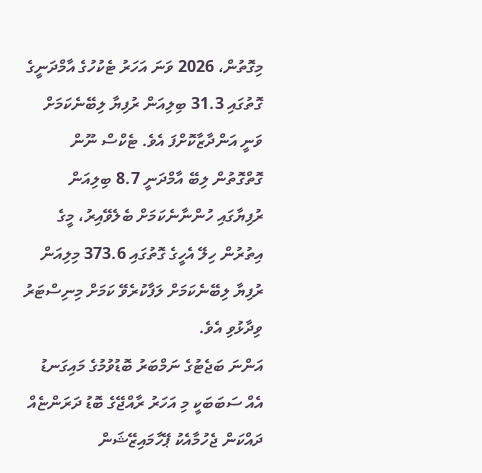މިގޮތުން، 2026 ވަނަ އަހަރު ޓެކުހުގެ އާމްދަނީގެ ގޮތުގައި 31.3 ބިލިއަން ރުފިޔާ ލިބޭނެކަމަށް ވަނީ އަންދާޒާކޮށްފަ އެވެ. ޓެކްސް ނޫން ގޮތްގޮތުން ލިބޭ އާމްދަނީ 8.7 ބިލިއަން ރުފިޔާގައި ހުންނާނެކަމަށް ބެލެވޭއިރު، މީގެ އިތުރުން ހިލޭ އެހީގެ ގޮތުގައި 373.6 މިލިއަން ރުފިޔާ ލިބޭނެކަމަށް ލަފާކުރެވޭ ކަމަށް މިނިސްޓަރު ވިދާޅުވި އެވެ.
އަންނަ ބަޖެޓުގެ ނަމްބަރު ބޮޑުވުމުގެ މައިގަނޑު އެއް ސަބަބަކީ މި އަހަރު ރާއްޖޭގެ ބޮޑު ދަރަންޏެއް ދައްކަން ޖެހުމާއެކު ޕޭހާމައިޒޭޝަން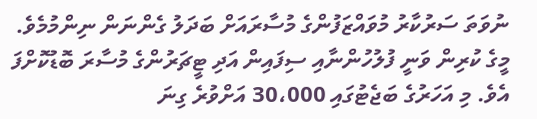ނުވަތަ ސަރުކާރު މުވައްޒަފުންގެ މުސާރައަށް ބަދަލު ގެންނަން ނިންމުމެވެ. މީގެ ކުރިން ވަނީ ފުލުހުންނާއި ސިފައިން އަދި ޓީޗަރުންގެ މުސާރަ ބޮޑުކޮށްފަ އެވެ. މި އަހަރުގެ ބަޖެޓުގައި 30،000 އަށްވުރެ ގިނަ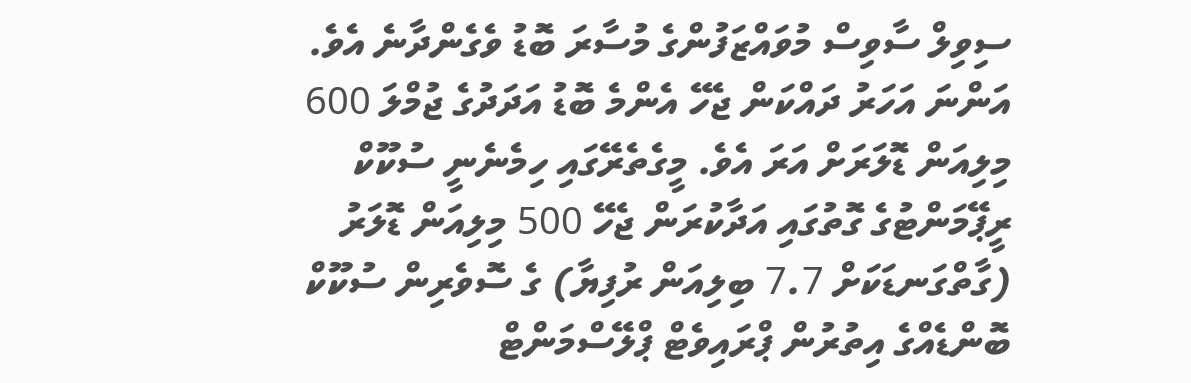ސިވިލް ސާވިސް މުވައްޒަފުންގެ މުސާރަ ބޮޑު ވެގެންދާނެ އެވެ.
އަންނަ އަހަރު ދައްކަން ޖެހޭ އެންމެ ބޮޑު އަދަދުގެ ޖުމްލަ 600 މިލިއަން ޑޮލަރަށް އަރަ އެވެ. މީގެތެރޭގައި ހިމެނެނީ ސުކޫކް ރީޕޭމަންޓުގެ ގޮތުގައި އަދާކުރަން ޖެހޭ 500 މިލިއަން ޑޮލަރު (ގާތްގަނޑަކަށް 7.7 ބިލިއަން ރުފިޔާ) ގެ ސޮވެރިން ސުކޫކް ބޮންޑެއްގެ އިތުރުން ޕްރައިވެޓް ޕްލޭސްމަންޓް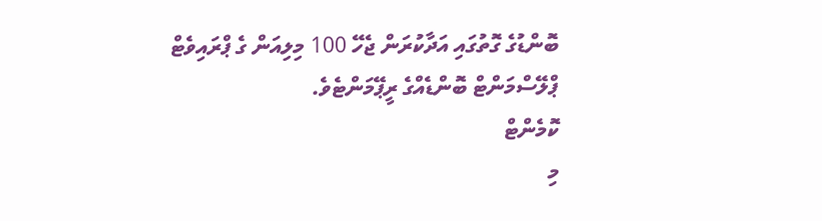ބޮންޑުގެ ގޮތުގައި އަދާކުރަން ޖެހޭ 100 މިލިއަން ގެ ޕްރައިވެޓް ޕްލޭސްމަންޓް ބޮންޑެއްގެ ރީޕޭމަންޓެވެ.
ކޮމެންޓް
މި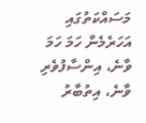މަސައްކަތުގައި އަހަރެމެން ހަމަ ހަމަ ވާނެ، އިންސާފުވެރި ވާނެ، އިތުބާރު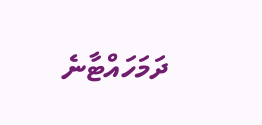ދަމަހައްޓާނެ